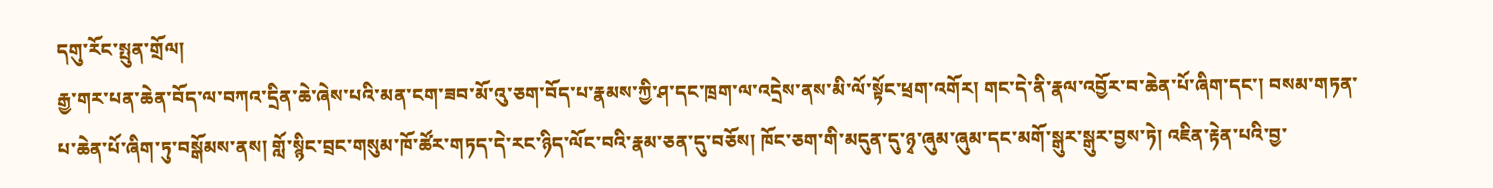དགུ་རོང་སྤུན་གྲོལ།
རྒྱ་གར་པན་ཆེན་བོད་ལ་བཀའ་དྲིན་ཆེ་ཞེས་པའི་མན་ངག་ཟབ་མོ་འུ་ཅག་བོད་པ་རྣམས་ཀྱི་ཤ་དང་ཁྲག་ལ་འདྲེས་ནས་མི་ལོ་སྟོང་ཕྲག་འགོར། གང་དེ་ནི་རྣལ་འབྱོར་བ་ཆེན་པོ་ཞིག་དང་། བསམ་གཏན་པ་ཆེན་པོ་ཞིག་ཏུ་བསྒོམས་ནས། གློ་སྙིང་བྲང་གསུམ་ཁོ་ཚོར་གཏད་དེ་རང་ཉིད་ལོང་བའི་རྣམ་ཅན་དུ་བཅོས། ཁོང་ཅག་གི་མདུན་དུ་ཉྭ་ཞུམ་ཞུམ་དང་མགོ་སྒུར་སྒུར་བྱས་ཏེ། འཇིན་རྟེན་པའི་བྱ་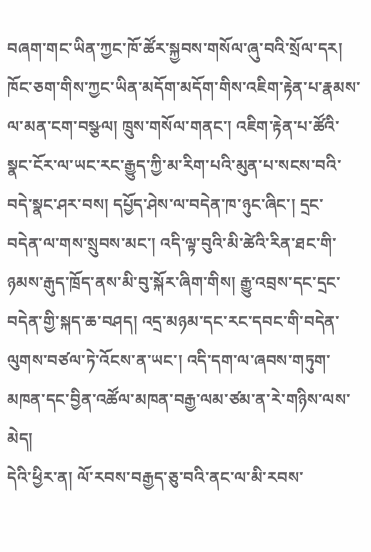བཞག་གང་ཡིན་ཀྱང་ཁོ་ཚོར་སྐྱབས་གསོལ་ཞུ་བའི་སྲོལ་དར། ཁོང་ཅག་གིས་ཀྱང་ཡིན་མདོག་མདོག་གིས་འཇིག་རྟེན་པ་རྣམས་ལ་མན་ངག་བསྩལ། ཁྲུས་གསོལ་གནང་། འཇིག་རྟེན་པ་ཚོའི་སྣང་ངོར་ལ་ཡང་རང་རྒྱུད་ཀྱི་མ་རིག་པའི་མུན་པ་སངས་བའི་བདེ་སྣང་ཤར་བས། དཔྱོད་ཤེས་ལ་བདེན་ཁ་ཉུང་ཞིང་། དྲང་བདེན་ལ་གས་སྲུབས་མང་། འདི་ལྟ་བུའི་མི་ཚེའི་རིན་ཐང་གི་ཉམས་རྒུད་ཁྲོད་ནས་མི་བུ་སྐོར་ཞིག་གིས། རྒྱུ་འབྲས་དང་དྲང་བདེན་གྱི་སྐད་ཆ་བཤད། འདྲ་མཉམ་དང་རང་དབང་གི་བདེན་ལུགས་བཙལ་ཏེ་འོངས་ན་ཡང་། འདི་དག་ལ་ཞབས་གཏུག་མཁན་དང་བྱིན་འཚོལ་མཁན་བརྒྱ་ལམ་ཙམ་ན་རེ་གཉིས་ལས་མེད།
དེའི་ཕྱིར་ན། ལོ་རབས་བརྒྱད་ཅུ་བའི་ནང་ལ་མི་རབས་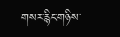གསར་རྙིང་གཉིས་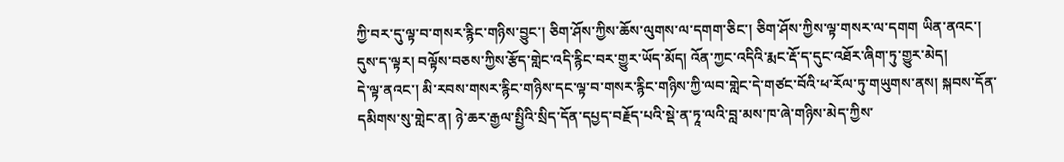ཀྱི་བར་དུ་ལྟ་བ་གསར་རྙིང་གཉིས་བྱུང་། ཅིག་ཤོས་ཀྱིས་ཆོས་ལུགས་ལ་དགག་ཅིང་། ཅིག་ཤོས་ཀྱིས་ལྟ་གསར་ལ་དགག ཡིན་ནའང་། དུས་ད་ལྟར། བལྟོས་བཅས་ཀྱིས་རྩོད་གླེང་འདི་རྙིང་བར་གྱུར་ཡོད་མོད། འོན་ཀྱང་འདིའི་རྨང་རྡོ་ད་དུང་འཐོར་ཞིག་ཏུ་གྱུར་མེད།
དེ་ལྟ་ནའང་། མི་རབས་གསར་རྙིང་གཉིས་དང་ལྟ་བ་གསར་རྙིང་གཉིས་ཀྱི་ལབ་གླེང་དེ་གཙང་བོའི་ཕ་རོལ་ཏུ་གཡུགས་ནས། སྐབས་དོན་དམིགས་སུ་གླེང་ན། ཉེ་ཆར་རྒྱལ་སྤྱིའི་སྲིད་དོན་དཔྱད་བརྗོད་པའི་སྡེ་ན་ཏཱ་ལའི་བླ་མས་ཁ་ཞེ་གཉིས་མེད་ཀྱིས་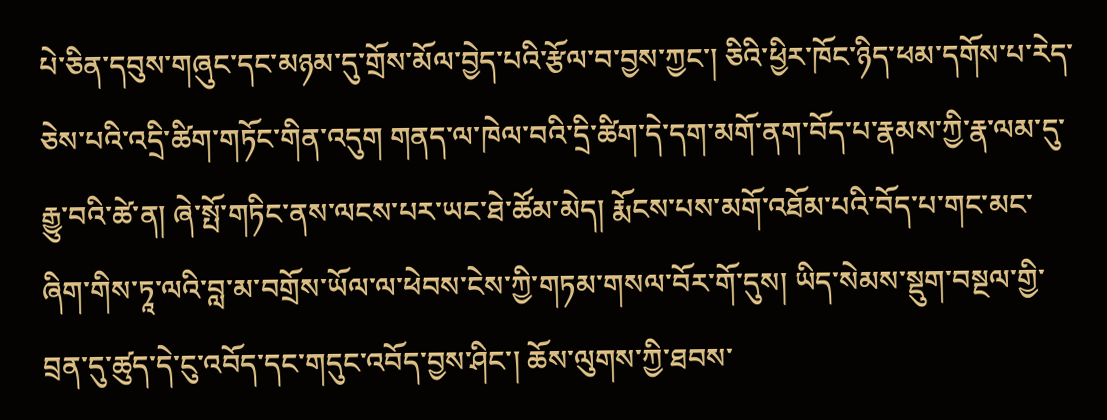པེ་ཅིན་དབུས་གཞུང་དང་མཉམ་དུ་གྲོས་མོལ་བྱེད་པའི་རྩོལ་བ་བྱས་ཀྱང་། ཅིའི་ཕྱིར་ཁོང་ཉིད་ཕམ་དགོས་པ་རེད་ཅེས་པའི་འདྲི་ཚིག་གཏོང་གིན་འདུག གནད་ལ་ཁེལ་བའི་དྲི་ཚིག་དེ་དག་མགོ་ནག་བོད་པ་རྣམས་ཀྱི་རྣ་ལམ་དུ་རྒྱུ་བའི་ཚེ་ན། ཞེ་སྤོ་གཏིང་ནས་ལངས་པར་ཡང་ཐེ་ཚོམ་མེད། རྨོངས་པས་མགོ་འཐོམ་པའི་བོད་པ་གང་མང་ཞིག་གིས་ཏཱ་ལའི་བླ་མ་བགྲོས་ཡོལ་ལ་ཕེབས་ངེས་ཀྱི་གཏམ་གསལ་བོར་གོ་དུས། ཡིད་སེམས་སྡུག་བསྔལ་གྱི་བྲན་དུ་ཚུད་དེ་ངུ་འབོད་དང་གདུང་འབོད་བྱས་ཤིང་། ཆོས་ལུགས་ཀྱི་ཐབས་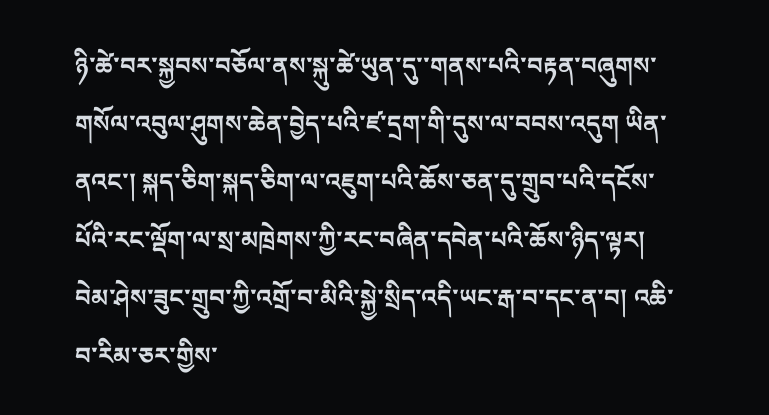ཉི་ཚེ་བར་སྐྱབས་བཅོལ་ནས་སྐུ་ཚེ་ཡུན་དུ་་གནས་པའི་བརྟན་བཞུགས་གསོལ་འབུལ་ཤུགས་ཆེན་བྱེད་པའི་ཛ་དྲག་གི་དུས་ལ་བབས་འདུག ཡིན་ནའང་། སྐད་ཅིག་སྐད་ཅིག་ལ་འཇུག་པའི་ཆོས་ཅན་དུ་གྲུབ་པའི་དངོས་པོའི་རང་ལྡོག་ལ་སྲ་མཁྲེགས་ཀྱི་རང་བཞིན་དབེན་པའི་ཆོས་ཉིད་ལྟར། བེམ་ཤེས་ཟུང་གྲུབ་ཀྱི་འགྲོ་བ་མིའི་སྐྱེ་སྲིད་འདི་ཡང་རྒ་བ་དང་ན་བ། འཆི་བ་རིམ་ཅར་གྱིས་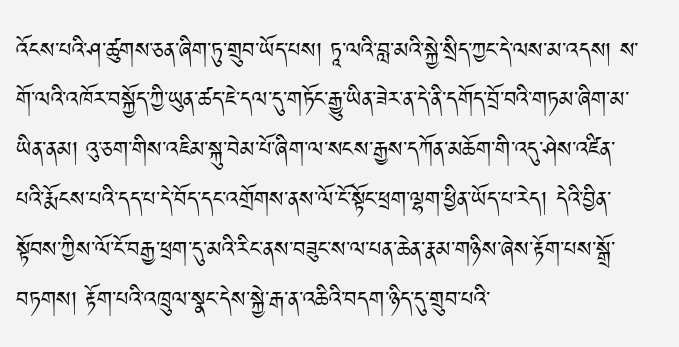འོངས་པའི་ཤ་ཚུགས་ཅན་ཞིག་ཏུ་གྲུབ་ཡོད་པས། ཏཱ་ལའི་བླ་མའི་སྐྱེ་སྲིད་ཀྱང་དེ་ལས་མ་འདས། ས་གོ་ལའི་འཁོར་བསྐྱོད་ཀྱི་ཡུན་ཚད་ཇེ་དལ་དུ་གཏོང་རྒྱུ་ཡིན་ཟེར་ན་དེ་ནི་དགོད་བྲོ་བའི་གཏམ་ཞིག་མ་ཡིན་ནམ། འུ་ཅག་གིས་འཇིམ་སྐུ་བེམ་པོ་ཞིག་ལ་སངས་རྒྱས་དཀོན་མཆོག་གི་འདུ་ཤེས་འཛིན་པའི་རྨོངས་པའི་དད་པ་དེ་བོད་དང་འགྲོགས་ནས་ལོ་ངོ་སྟོང་ཕྲག་ལྷག་ཕྱིན་ཡོད་པ་རེད། དེའི་བྱིན་སྟོབས་ཀྱིས་ལོ་ངོ་བརྒྱ་ཕྲག་དུ་མའི་རིང་ནས་བཟུང་ས་ལ་པན་ཆེན་རྣམ་གཉིས་ཞེས་རྟོག་པས་སྒྲོ་བཏགས། རྟོག་པའི་འཁྲུལ་སྣང་དེས་སྐྱེ་རྒ་ན་འཆིའི་བདག་ཉིད་དུ་གྲུབ་པའི་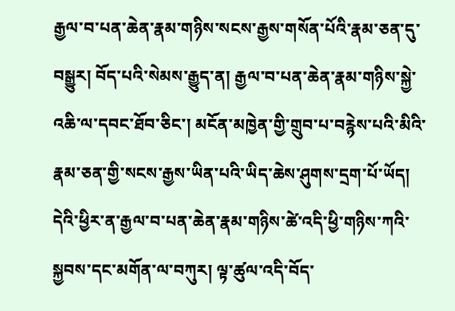རྒྱལ་བ་པན་ཆེན་རྣམ་གཉིས་སངས་རྒྱས་གསོན་པོའི་རྣམ་ཅན་དུ་བསྒྱུར། བོད་པའི་སེམས་རྒྱུད་ན། རྒྱལ་བ་པན་ཆེན་རྣམ་གཉིས་སྐྱེ་འཆི་ལ་དབང་ཐོབ་ཅིང་། མངོན་མཁྱེན་གྱི་གྲུབ་པ་བརྙེས་པའི་མིའི་རྣམ་ཅན་གྱི་སངས་རྒྱས་ཡིན་པའི་ཡིད་ཆེས་ཤུགས་དྲག་པོ་ཡོད། དེའི་ཕྱིར་ན་རྒྱལ་བ་པན་ཆེན་རྣམ་གཉིས་ཚེ་འདི་ཕྱི་གཉིས་ཀའི་སྐྱབས་དང་མགོན་ལ་བཀུར། ལྟ་ཚུལ་འདི་བོད་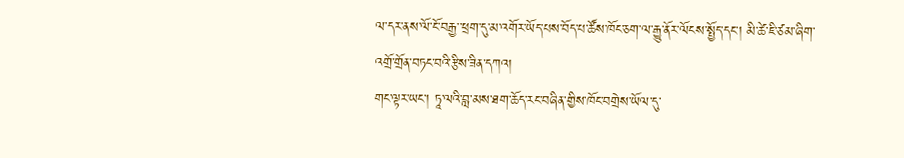ལ་དར་ནས་ལོ་ངོ་བརྒྱ་་ཕྲག་དུ་མ་འགོར་ཡོད་པས་བོད་པ་ཚོས་ཁོང་ཅག་ལ་རྒྱུ་ནོར་ལོངས་སྤྱོད་དང་། མི་ཚེ་ཇི་ཙམ་ཞིག་འགྲོ་གྲོན་བཏང་བའི་རྩིས་ཟིན་དཀའ།
གང་ལྟར་ཡང་། ཏཱ་ལའི་བླ་མས་ཐག་ཆོད་རང་བཞིན་གྱིས་ཁོང་བགྲེས་ཡོལ་དུ་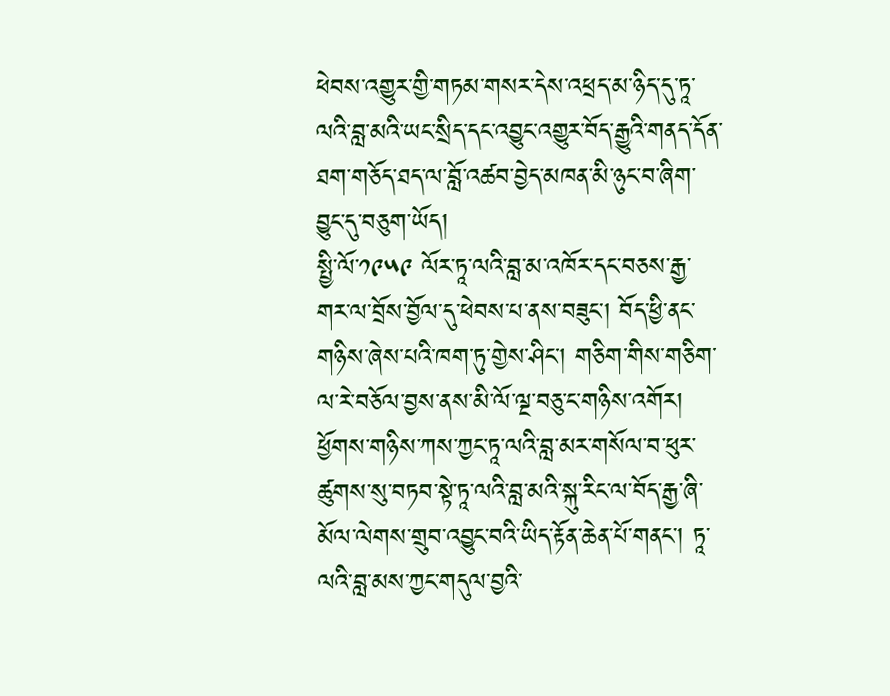ཕེབས་འགྱུར་གྱི་གཏམ་གསར་དེས་འཕྲད་མ་ཉིད་དུ་ཏཱ་ལའི་བླ་མའི་ཡང་སྲིད་དང་འབྱུང་འགྱུར་བོད་རྒྱུའི་གནད་དོན་ཐག་གཅོད་ཐད་ལ་བློ་འཚབ་བྱེད་མཁན་མི་ཉུང་བ་ཞིག་བྱུང་དུ་བཅུག་ཡོད།
སྤྱི་ལོ་༡༩༥༩ ལོར་ཏཱ་ལའི་བླ་མ་འཁོར་དང་བཅས་རྒྱ་གར་ལ་བྲོས་བྱོལ་དུ་ཕེབས་པ་ནས་བཟུང་། བོད་ཕྱི་ནང་གཉིས་ཞེས་པའི་ཁག་ཏུ་གྱེས་ཤིང་། གཅིག་གིས་གཅིག་ལ་རེ་བཅོལ་བྱས་ནས་མི་ལོ་ལྔ་བཅུ་ང་གཉིས་འགོར། ཕྱོགས་གཉིས་ཀས་ཀྱང་ཏཱ་ལའི་བླ་མར་གསོལ་བ་ཕུར་ཚུགས་སུ་བཏབ་སྟེ་ཏཱ་ལའི་བླ་མའི་སྐུ་རིང་ལ་བོད་རྒྱ་ཞི་མོལ་ལེགས་གྲུབ་འབྱུང་བའི་ཡིད་རྟོན་ཆེན་པོ་གནང་། ཏཱ་ལའི་བླ་མས་ཀྱང་གདུལ་བྱའི་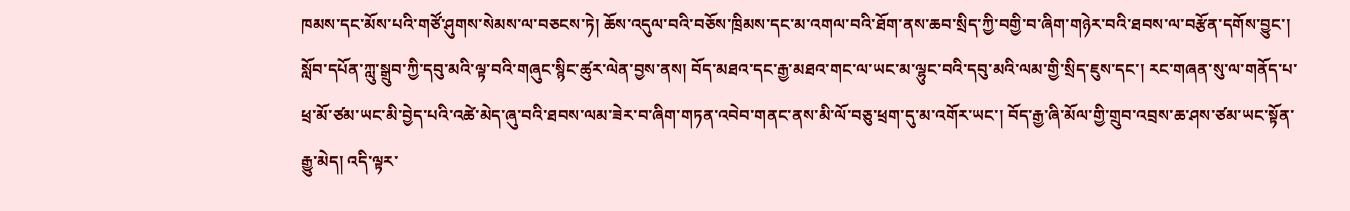ཁམས་དང་མོས་པའི་གཙོ་ཤུགས་སེམས་ལ་བཅངས་ཏེ། ཆོས་འདུལ་བའི་བཅོས་ཁྲིམས་དང་མ་འགལ་བའི་ཐོག་ནས་ཆབ་སྲིད་ཀྱི་བགྱི་བ་ཞིག་གཉེར་བའི་ཐབས་ལ་བརྩོན་དགོས་བྱུང་། སློབ་དཔོན་ཀླུ་སྒྲུབ་ཀྱི་དབུ་མའི་ལྟ་བའི་གཞུང་སྙིང་ཚུར་ལེན་བྱས་ནས། བོད་མཐའ་དང་རྒྱ་མཐའ་གང་ལ་ཡང་མ་ལྷུང་བའི་དབུ་མའི་ལམ་གྱི་སྲིད་ཇུས་དང་། རང་གཞན་སུ་ལ་གནོད་པ་ཕྲ་མོ་ཙམ་ཡང་མི་བྱེད་པའི་འཚེ་མེད་ཞུ་བའི་ཐབས་ལམ་ཟེར་བ་ཞིག་གཏན་འབེབ་གནང་ནས་མི་ལོ་བཅུ་ཕྲག་དུ་མ་འགོར་ཡང་། བོད་རྒྱ་ཞི་མོལ་གྱི་གྲུབ་འབྲས་ཆ་ཤས་ཙམ་ཡང་སྟོན་རྒྱུ་མེད། འདི་ལྟར་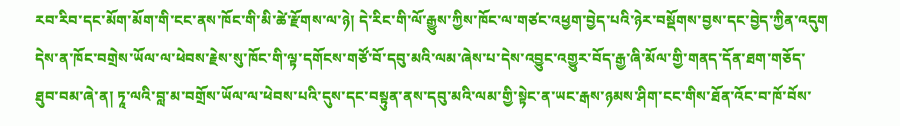རབ་རིབ་དང་མོག་མོག་གི་ངང་ནས་ཁོང་གི་མི་ཚེ་རྫོགས་ལ་ཉེ། དེ་རིང་གི་ལོ་རྒྱུས་ཀྱིས་ཁོང་ལ་གཙང་འཕྱག་བྱེད་པའི་ཉེར་བསྡོགས་བྱས་དང་བྱེད་ཀྱིན་འདུག
དེས་ན་ཁོང་བགྲེས་ཡོལ་ལ་ཕེབས་རྗེས་སུ་ཁོང་གི་ལྟ་དགོངས་གཙོ་བོ་དབུ་མའི་ལམ་ཞེས་པ་དེས་འབྱུང་འགྱུར་བོད་རྒྱ་ཞི་མོལ་གྱི་གནད་དོན་ཐག་གཅོད་ཐུབ་བམ་ཞེ་ན། ཏཱ་ལའི་བླ་མ་བགྲོས་ཡོལ་ལ་ཕེབས་པའི་དུས་དང་བསྟུན་ནས་དབུ་མའི་ལམ་གྱི་སྟེང་ན་ཡང་རྒས་ཉམས་ཤིག་ངང་གིས་ཐོན་འོང་བ་ཁོ་བོས་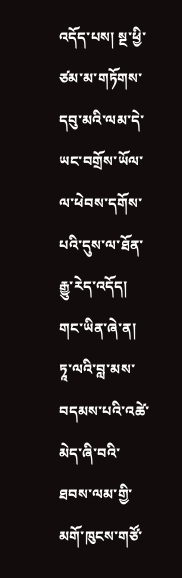འདོད་པས། སྔ་ཕྱི་ཙམ་མ་གཏོགས་དབུ་མའི་ལམ་དེ་ཡང་བགྲོས་ཡོལ་ལ་ཕེབས་དགོས་པའི་དུས་ལ་ཐོན་རྒྱུ་རེད་འདོད། གང་ཡིན་ཞེ་ན། ཏཱ་ལའི་བླ་མས་བདམས་པའི་འཚེ་མེད་ཞི་བའི་ཐབས་ལམ་གྱི་མགོ་ཁུངས་གཙོ་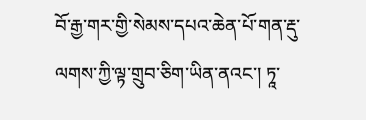བོ་རྒྱ་གར་གྱི་སེམས་དཔའ་ཆེན་པོ་གན་རྡུ་ལགས་ཀྱི་ལྟ་གྲུབ་ཅིག་ཡིན་ནའང་། ཏཱ་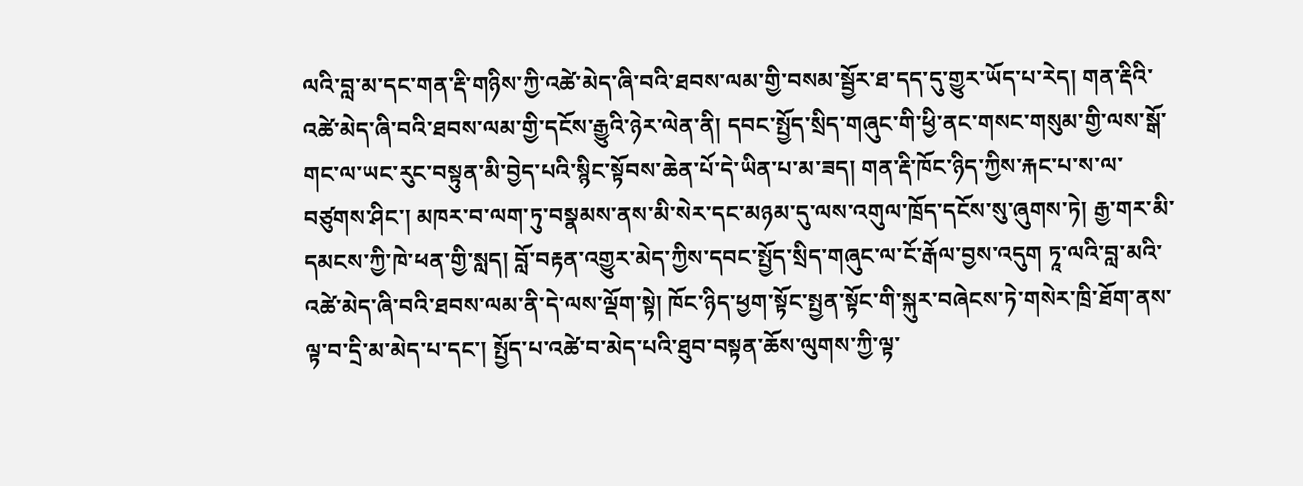ལའི་བླ་མ་དང་གན་རྡི་གཉིས་ཀྱི་འཚེ་མེད་ཞི་བའི་ཐབས་ལམ་གྱི་བསམ་སྦྱོར་ཐ་དད་དུ་གྱུར་ཡོད་པ་རེད། གན་རྡིའི་འཚེ་མེད་ཞི་བའི་ཐབས་ལམ་གྱི་དངོས་རྒྱུའི་ཉེར་ལེན་ནི། དབང་སྤྱོད་སྲིད་གཞུང་གི་ཕྱི་ནང་གསང་གསུམ་གྱི་ལས་སྒོ་གང་ལ་ཡང་རུང་བསྟུན་མི་བྱེད་པའི་སྙིང་སྟོབས་ཆེན་པོ་དེ་ཡིན་པ་མ་ཟད། གན་རྡི་ཁོང་ཉིད་ཀྱིས་རྐང་པ་ས་ལ་བཙུགས་ཤིང་། མཁར་བ་ལག་ཏུ་བསྣམས་ནས་མི་སེར་དང་མཉམ་དུ་ལས་འགུལ་ཁྲོད་དངོས་སུ་ཞུགས་ཏེ། རྒྱ་གར་མི་དམངས་ཀྱི་ཁེ་ཕན་གྱི་སླད། བློ་བརྟན་འགྱུར་མེད་ཀྱིས་དབང་སྤྱོད་སྲིད་གཞུང་ལ་ངོ་རྒོལ་བྱས་འདུག ཏཱ་ལའི་བླ་མའི་འཚེ་མེད་ཞི་བའི་ཐབས་ལམ་ནི་དེ་ལས་ལྡོག་སྟེ། ཁོང་ཉིད་ཕྱག་སྟོང་སྤྱན་སྟོང་གི་སྐུར་བཞེངས་ཏེ་གསེར་ཁྲི་ཐོག་ནས་ལྟ་བ་དྲི་མ་མེད་པ་དང་། སྤྱོད་པ་འཚེ་བ་མེད་པའི་ཐུབ་བསྟན་ཆོས་ལུགས་ཀྱི་ལྟ་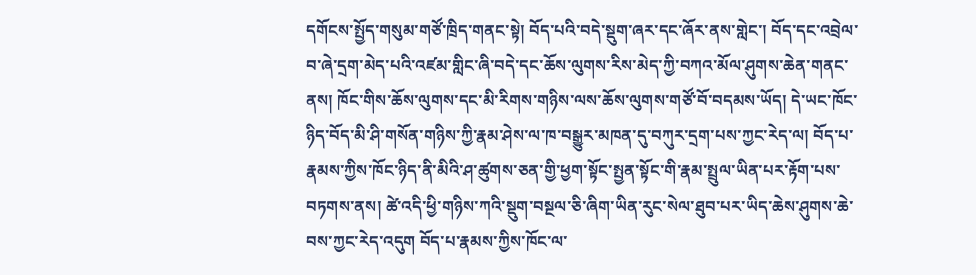དགོངས་སྤྱོད་གསུམ་གཙོ་ཁྲིད་གནང་སྟེ། བོད་པའི་བདེ་སྡུག་ཞར་དང་ཞོར་ནས་གླེང་། བོད་དང་འབྲེལ་བ་ཞེ་དྲག་མེད་པའི་འཛམ་གླིང་ཞི་བདེ་དང་ཆོས་ལུགས་རིས་མེད་ཀྱི་བཀའ་མོལ་ཤུགས་ཆེན་གནང་ནས། ཁོང་གིས་ཆོས་ལུགས་དང་མི་རིགས་གཉིས་ལས་ཆོས་ལུགས་གཙོ་བོ་བདམས་ཡོད། དེ་ཡང་ཁོང་ཉིད་བོད་མི་ཤི་གསོན་གཉིས་ཀྱི་རྣམ་ཤེས་ལ་ཁ་བསྒྱུར་མཁན་དུ་བཀུར་དྲག་པས་ཀྱང་རེད་ལ། བོད་པ་རྣམས་ཀྱིས་ཁོང་ཉིད་ནི་མིའི་ཤ་ཚུགས་ཅན་གྱི་ཕྱག་སྟོང་སྤྱན་སྟོང་གི་རྣམ་སྤྲུལ་ཡིན་པར་རྟོག་པས་བཏགས་ནས། ཚེ་འདི་ཕྱི་གཉིས་ཀའི་སྡུག་བསྔལ་ཅི་ཞིག་ཡིན་རུང་སེལ་ཐུབ་པར་ཡིད་ཆེས་ཤུགས་ཆེ་བས་ཀྱང་རེད་འདུག བོད་པ་རྣམས་ཀྱིས་ཁོང་ལ་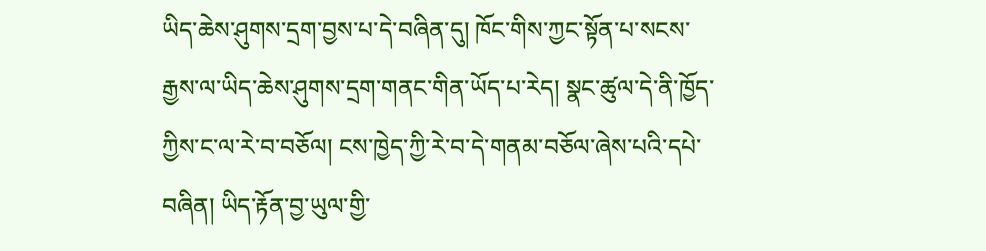ཡིད་ཆེས་ཤུགས་དྲག་བྱས་པ་དེ་བཞིན་དུ། ཁོང་གིས་ཀྱང་སྟོན་པ་སངས་རྒྱས་ལ་ཡིད་ཆེས་ཤུགས་དྲག་གནང་གིན་ཡོད་པ་རེད། སྣང་ཚུལ་དེ་ནི་ཁྱོད་ཀྱིས་ང་ལ་རེ་བ་བཅོལ། ངས་ཁྱེད་ཀྱི་རེ་བ་དེ་གནམ་བཅོལ་ཞེས་པའི་དཔེ་བཞིན། ཡིད་རྟོན་བྱ་ཡུལ་གྱི་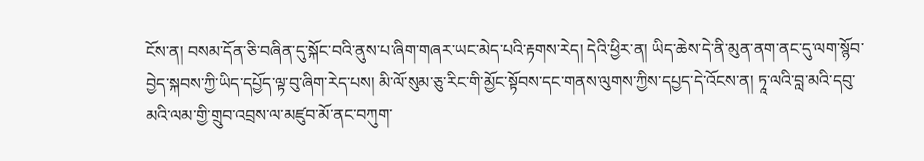ངོས་ན། བསམ་དོན་ཅི་བཞིན་དུ་སྐོང་བའི་ནུས་པ་ཞིག་གཞར་ཡང་མེད་པའི་རྟགས་རེད། དེའི་ཕྱིར་ན། ཡིད་ཆེས་དེ་ནི་མུན་ནག་ནང་དུ་ལག་སྙོབ་བྱེད་སྐབས་ཀྱི་ཡིད་དཔྱོད་ལྟ་བུ་ཞིག་རེད་པས། མི་ལོ་སུམ་ཅུ་རིང་གི་མྱོང་སྟོབས་དང་གནས་ལུགས་ཀྱིས་དཔྱད་དེ་འོངས་ན། ཏཱ་ལའི་བླ་མའི་དབུ་མའི་ལམ་གྱི་གྲུབ་འབྲས་ལ་མཛུབ་མོ་ནང་བཀུག་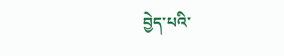བྱེད་པའི་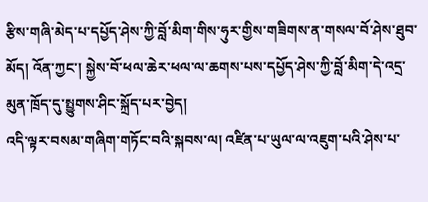རྩིས་གཞི་མེད་པ་དཔྱོད་ཤེས་ཀྱི་བློ་མིག་གིས་ཧུར་གྱིས་གཟིགས་ན་གསལ་བོ་ཤེས་ཐུབ་མོད། འོན་ཀྱང་། སྐྱེས་བོ་ཕལ་ཆེར་ཕལ་ལ་ཆགས་པས་དཔྱོད་ཤེས་ཀྱི་བློ་མིག་དེ་འདྲ་མུན་ཁྲོད་དུ་སྤྱུགས་ཤིང་སྐྲོད་པར་བྱེད།
འདི་ལྟར་བསམ་གཞིག་གཏོང་བའི་སྐབས་ལ། འཛིན་པ་ཡུལ་ལ་འཇུག་པའི་ཤེས་པ་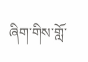ཞིག་གིས་གློ་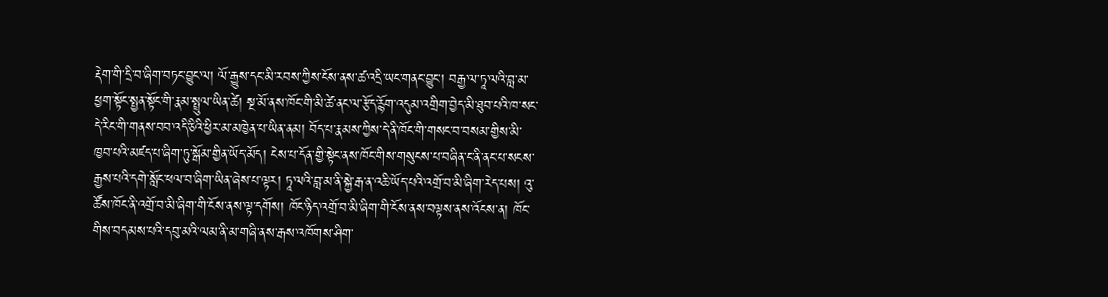རྡེག་གི་དྲི་བ་ཞིག་བཏང་བྱུང་ལ། ལོ་རྒྱུས་དང་མི་རབས་ཀྱིས་ངོས་ནས་ཚ་འདྲི་ཡང་གནང་བྱུང་། བརྒྱ་ལ་ཏཱ་ལའི་བླ་མ་ཕྱག་སྟོང་སྤྱན་སྟོང་གི་རྣམ་སྤྲུལ་ཡིན་ཚེ། སྔ་མོ་ནས་ཁོང་གི་མི་ཚེ་ནང་ལ་རྩོད་རྙོག་འདུམ་འགྲིག་བྱེད་མི་ཐུབ་པའི་ཁ་སང་དེ་རིང་གི་གནས་བབ་འདི་ཅིའི་ཕྱིར་མ་མཁྱེན་པ་ཡིན་ནམ། བོད་པ་རྣམས་ཀྱིས་དེ་ནི་ཁོང་གི་གསང་བ་བསམ་གྱིས་མི་ཁྱབ་པའི་མཛད་པ་ཞིག་ཏུ་སྒོམ་གྱིན་ཡོད་མོད། ངེས་པ་དོན་གྱི་སྟེང་ནས་ཁོང་གིས་གསུངས་པ་བཞིན་ང་ནི་ནང་པ་སངས་རྒྱས་པའི་དགེ་སློང་ཕལ་བ་ཞིག་ཡིན་ཞེས་པ་ལྟར། ཏཱ་ལའི་བླ་མ་ནི་སྐྱེ་རྒ་ན་འཆི་ཡོད་པའི་འགྲོ་བ་མི་ཞིག་རེད་པས། འུ་ཚོས་ཁོང་ནི་འགྲོ་བ་མི་ཞིག་གི་ངོས་ནས་ལྟ་དགོས། ཁོང་ཉིད་འགྲོ་བ་མི་ཞིག་གི་ངོས་ནས་བལྟས་ནས་འོངས་ན། ཁོང་གིས་བདམས་པའི་དབུ་མའི་ལམ་ནི་མ་གཞི་ནས་རྒས་འཁོགས་ཤིག་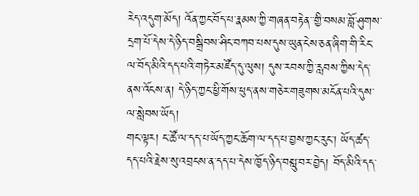རེད་འདུག་མོད། འོན་ཀྱང་བོད་པ་རྣམས་ཀྱི་གཞན་བརྟེན་་གྱི་བསམ་བློ་ཤུགས་དྲག་པོ་དེས་དེ་ཉིད་བསྒྲིབས་ཤིང་བཀབ་པས་དུས་ཡུན་ངེས་ཅན་ཞིག་གི་རིང་ལ་བོད་མིའི་དད་པའི་གཏེར་མཛོད་དུ་ལུས། དུས་རབས་ཀྱི་རླབས་ཀྱིས་དེད་ནས་འོངས་ན། དེ་ཉིད་ཀྱང་ཕྱི་གོས་ཕུད་ནས་གཅེར་གཟུགས་མངོན་པའི་དུས་ལ་སླེབས་ཡོད།
གང་ལྟར། ང་ཚོ་ལ་དད་པ་ཡོད་ཀྱང་ཆོག་ལ་དད་པ་བྱས་ཀྱང་རུང་། ཡོད་ཚད་དད་པའི་རྗེས་སུ་འབྲངས་ན་དད་པ་དེས་ཁྱོད་ཉིད་བསླུ་བར་བྱེད། བོད་མིའི་དད་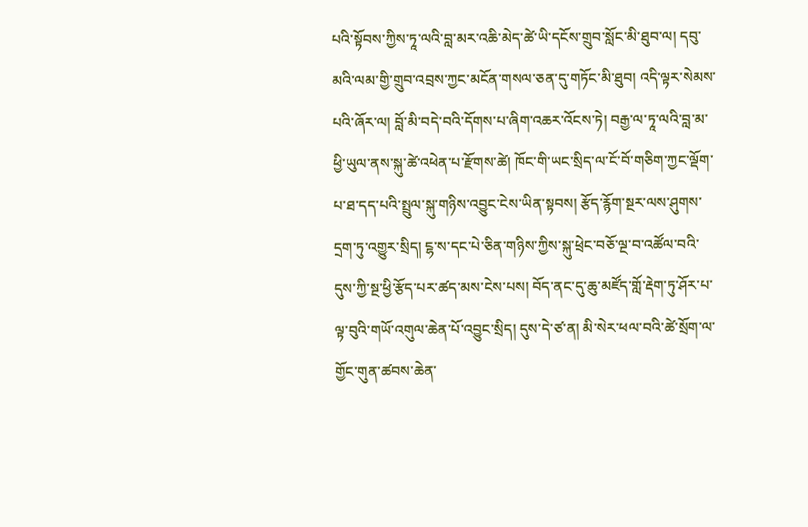པའི་སྟོབས་ཀྱིས་ཏཱ་ལའི་བླ་མར་འཆི་མེད་ཚེ་ཡི་དངོས་གྲུབ་སློང་མི་ཐུབ་ལ། དབུ་མའི་ལམ་གྱི་གྲུབ་འབྲས་ཀྱང་མངོན་གསལ་ཅན་དུ་གཏོང་མི་ཐུབ། འདི་ལྟར་སེམས་པའི་ཞོར་ལ། བློ་མི་བདེ་བའི་དོགས་པ་ཞིག་འཆར་འོངས་ཏེ། བརྒྱ་ལ་ཏཱ་ལའི་བླ་མ་ཕྱི་ཡུལ་ནས་སྐུ་ཚེ་འཕེན་པ་རྫོགས་ཚེ། ཁོང་གི་ཡང་སྲིད་ལ་ངོ་བོ་གཅིག་ཀྱང་ལྡོག་པ་ཐ་དད་པའི་སྤྲུལ་སྐུ་གཉིས་འབྱུང་ངེས་ཡིན་སྟབས། རྩོད་རྙོག་སྔར་ལས་ཤུགས་དྲག་ཏུ་འགྱུར་སྲིད། ངྷ་ས་དང་པེ་ཅིན་གཉིས་ཀྱིས་སྐུ་ཕྲེང་བཅོ་ལྔ་བ་འཚོལ་བའི་དུས་ཀྱི་སྔ་ཕྱི་རྩོད་པར་ཚད་མས་ངེས་པས། བོད་ནང་དུ་ཆུ་མཛོད་གློ་རྡེག་ཏུ་ཤོར་པ་ལྟ་བུའི་གཡོ་འགུལ་ཆེན་པོ་འབྱུང་སྲིད། དུས་དེ་ཙ་ན། མི་སེར་ཕལ་བའི་ཚེ་སྲོག་ལ་གྱོང་གུན་ཚབས་ཆེན་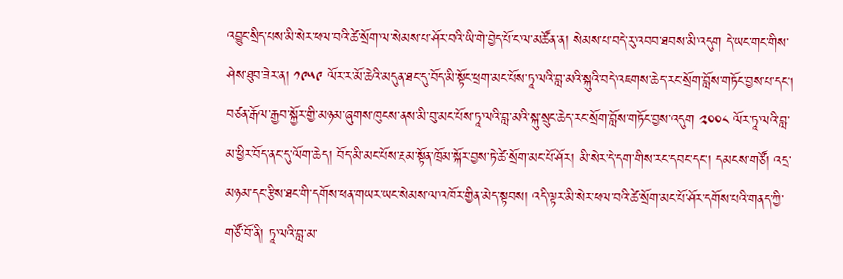འབྱུང་སྲིད་པས་མི་སེར་ཕལ་བའི་ཚེ་སྲོག་ལ་སེམས་པ་ཤོར་བའི་ཡི་གེ་བྱེད་པོ་ང་ལ་མཚོན་ན། སེམས་པ་བདེ་རུ་འབབ་ཐབས་མི་འདུག དེ་ཡང་གང་གིས་ཤེས་ཐུབ་ཟེར་ན། ༡༩༥༩ ལོར་ར་མོ་ཆེའི་མདུན་ཐང་དུ་བོད་མི་སྟོང་ཕྲག་མང་པོས་ཏཱ་ལའི་བླ་མའི་སྐུའི་བདེ་འཇགས་ཆེད་རང་སྲོག་བློས་གཏོང་བྱས་པ་དང། བཙན་རྒོལ་རྒྱབ་སྐྱོར་གྱི་མཉམ་ཞུགས་ཁུངས་ནས་མི་བུ་མང་པོས་ཏཱ་ལའི་བླ་མའི་སྐུ་སྲུང་ཆེད་རང་སྲོག་བློས་གཏོང་བྱས་འདུག ༢༠༠༨ ལོར་ཏཱ་ལའི་བླ་མ་ཕྱིར་བོད་ནང་དུ་ལོག་ཆེད། བོད་མི་མང་པོས་རྔམ་སྟོན་ཁྲོམ་སྐོར་བྱས་ཏེ་ཚེ་སྲོག་མང་པོ་ཤོར། མི་སེར་དེ་དག་གིས་རང་དབང་དང་། དམངས་གཙོ། འདྲ་མཉམ་དང་རྩིས་ཐང་གི་དགོས་ཕན་གཡར་ཡང་སེམས་ལ་འཁོར་གྱིན་མེད་སྟབས། འདི་ལྟར་མི་སེར་ཕལ་བའི་ཚེ་སྲོག་མང་པོ་ཤོར་དགོས་པའི་གནད་ཀྱི་གཙོ་བོ་ནི། ཏཱ་ལའི་བླ་མ་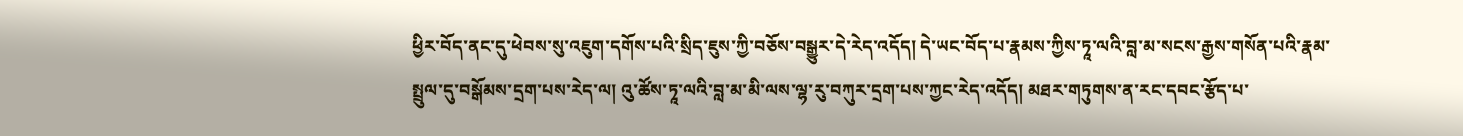ཕྱིར་བོད་ནང་དུ་ཕེབས་སུ་འཇུག་དགོས་པའི་སྲིད་ཇུས་ཀྱི་བཅོས་བསྒྱུར་དེ་རེད་འདོད། དེ་ཡང་བོད་པ་རྣམས་ཀྱིས་ཏཱ་ལའི་བླ་མ་སངས་རྒྱས་གསོན་པའི་རྣམ་སྤྲུལ་དུ་བསྒོམས་དྲག་པས་རེད་ལ། འུ་ཚོས་ཏཱ་ལའི་བླ་མ་མི་ལས་ལྷ་རུ་བཀུར་དྲག་པས་ཀྱང་རེད་འདོད། མཐར་གཏུགས་ན་རང་དབང་རྩོད་པ་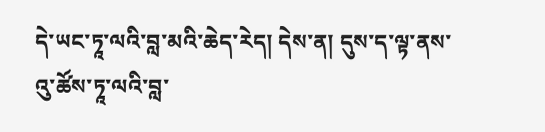དེ་ཡང་ཏཱ་ལའི་བླ་མའི་ཆེད་རེད། དེས་ན། དུས་ད་ལྟ་ནས་འུ་ཚོས་ཏཱ་ལའི་བླ་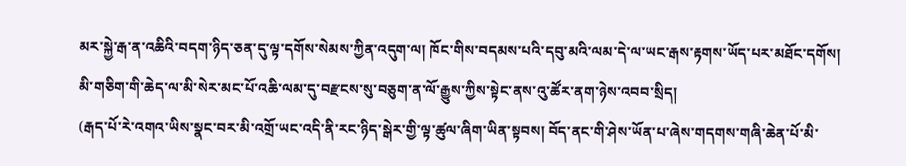མར་སྐྱེ་རྒ་ན་འཆིའི་བདག་ཉིད་ཅན་དུ་ལྟ་དགོས་སེམས་ཀྱིན་འདུག་ལ། ཁོང་གིས་བདམས་པའི་དབུ་མའི་ལམ་དེ་ལ་ཡང་རྒས་རྟགས་ཡོད་པར་མཐོང་དགོས། མི་གཅིག་གི་ཆེད་ལ་མི་སེར་མང་པོ་འཆི་ལམ་དུ་བརྫངས་སུ་བཅུག་ན་ལོ་རྒྱུས་ཀྱིས་སྟེང་ནས་འུ་ཚོར་ནག་ཉེས་འབབ་སྲིད།
(རྒད་པོ་རེ་འགའ་ཡིས་སྣང་བར་མི་འགྲོ་ཡང་འདི་ནི་རང་ཉིད་སྒེར་གྱི་ལྟ་ཚུལ་ཞིག་ཡིན་སྟབས། བོད་ནང་གི་ཤེས་ཡོན་པ་ཞེས་གདགས་གཞི་ཆེན་པོ་མི་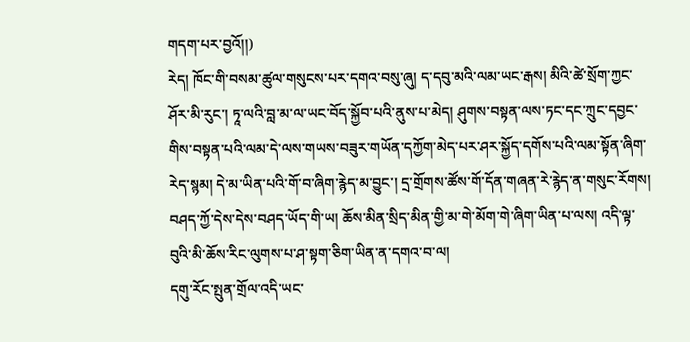གདག་པར་བྱའོ།།)
རེད། ཁོང་གི་བསམ་ཚུལ་གསུངས་པར་དགའ་བསུ་ཞུ། ད་དབུ་མའི་ལམ་ཡང་རྒས། མིའི་ཚེ་སྲོག་ཀྱང་ཤོར་མི་རུང་། ཏཱ་ལའི་བླ་མ་ལ་ཡང་བོད་སྐྱོབ་པའི་ནུས་པ་མེད། ཤུགས་བསྟན་ལས་ཏང་དང་ཀྲུང་དབྱང་གིས་བསྟན་པའི་ལམ་དེ་ལས་གཡས་བཟུར་གཡོན་དཀྱོག་མེད་པར་ཤར་སྐྱོད་དགོས་པའི་ལམ་སྟོན་ཞིག་རེད་སྙམ། དེ་མ་ཡིན་པའི་གོ་བ་ཞིག་རྙེད་མ་བྱུང་། དྲ་གྲོགས་ཚོས་གོ་དོན་གཞན་རེ་རྙེད་ན་གསུང་རོགས།
བཤད་ཀྱོ་དེས་དེས་བཤད་ཡོད་གི་ཡ། ཆོས་མིན་སྲིད་མིན་གྱི་མ་གེ་མོག་གེ་ཞིག་ཡིན་པ་ལས། འདི་ལྟ་བུའི་མི་ཆོས་རིང་ལུགས་པ་ཤ་སྟག་ཅིག་ཡིན་ན་དགའ་བ་ལ།
དགུ་རོང་སྤུན་གྲོལ་འདི་ཡང་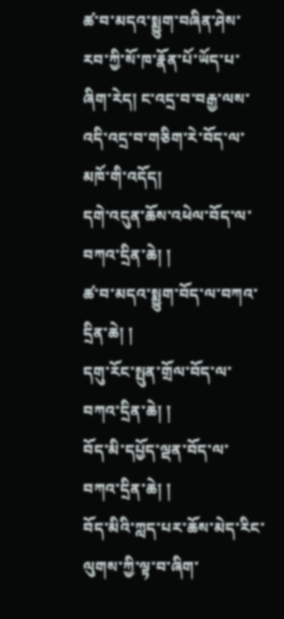ཚ་བ་མདའ་སྨྱུག་བཞིན་ཤེས་རབ་ཀྱི་སོ་ཁ་རྣོན་པོ་ཡོད་པ་ཞིག་རེད། ང་འདྲ་བ་བརྒྱ་ལས་འདི་འདྲ་བ་གཅིག་རེ་བོད་ལ་མཁོ་གི་འདོད།
དགེ་འདུན་ཆོས་འཕེལ་བོད་ལ་བཀའ་དྲིན་ཆེ། །
ཚ་བ་མདའ་སྨྱུག་བོད་ལ་བཀའ་དྲིན་ཆེ། །
དགུ་རོང་སྤུན་གྲོལ་བོད་ལ་བཀའ་དྲིན་ཆེ། །
བོད་མི་དཔྱོད་ལྡན་བོད་ལ་བཀའ་དྲིན་ཆེ། །
བོད་མིའི་ཀླད་པར་ཆོས་མེད་རིང་ལུགས་ཀྱི་ལྟ་བ་ཞིག་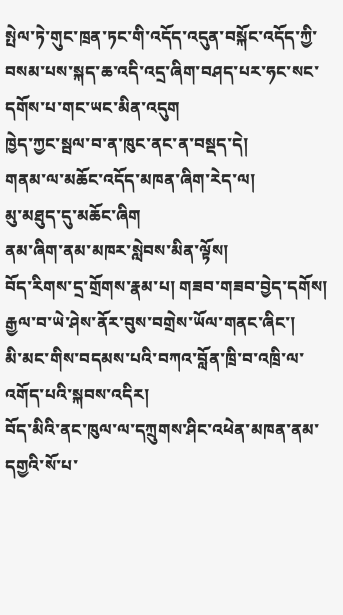སྤེལ་ཏེ་གུང་ཁྲན་ཏང་གི་འདོད་འདུན་བསྐོང་འདོད་ཀྱི་བསམ་པས་སྐད་ཆ་འདི་འདྲ་ཞིག་བཤད་པར་ཧང་སང་དགོས་པ་གང་ཡང་མིན་འདུག
ཁྱེད་ཀྱང་སྦལ་བ་ན་ཁུང་ནང་ན་བསྡད་དེ།
གནམ་ལ་མཆོང་འདོད་མཁན་ཞིག་རེད་ལ།
མུ་མཐུད་དུ་མཆོང་ཞིག
ནམ་ཞིག་ནམ་མཁར་སླེབས་མིན་ལྟོས།
བོད་རིགས་དྲ་གྲོགས་རྣམ་པ། གཟབ་གཟབ་བྱེད་དགོས།
རྒྱལ་བ་ཡེ་ཤེས་ནོར་བུས་བགྲེས་ཡོལ་གནང་ཞིང་།
མི་མང་གིས་བདམས་པའི་བཀའ་བློན་ཁྲི་བ་འཁྲི་ལ་འགོད་པའི་སྐབས་འདིར།
བོད་མིའི་ནང་ཁུལ་ལ་དཀྲུགས་ཤིང་འཕེན་མཁན་ནམ་དགྱའི་སོ་པ་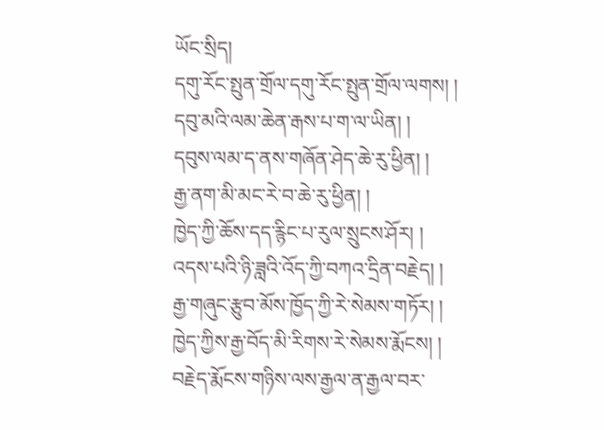ཡོང་སྲིད།
དགུ་རོང་སྤུན་གྲོལ་དགུ་རོང་སྤུན་གྲོལ་ལགས། །
དབུ་མའི་ལམ་ཆེན་རྒས་པ་ག་ལ་ཡིན། །
དབུས་ལམ་ད་ནས་གཞོན་ཤེད་ཆེ་རུ་ཕྱིན། །
རྒྱ་ནག་མི་མང་རེ་བ་ཆེ་རུ་ཕྱིན། །
ཁྱེད་ཀྱི་ཆོས་དད་རྙིང་པ་རུལ་སྲུངས་ཤོར། །
འདས་པའི་ཉི་ཟླའི་འོད་ཀྱི་བཀའ་དྲིན་བརྗེད། །
རྒྱ་གཞུང་རྩུབ་མོས་ཁྱོད་ཀྱི་རེ་སེམས་གཏོར། །
ཁྱེད་ཀྱིས་རྒྱ་བོད་མི་རིགས་རེ་སེམས་རྨོངས། །
བརྗེད་རྨོངས་གཉིས་ལས་རྒྱལ་ན་རྒྱལ་བར་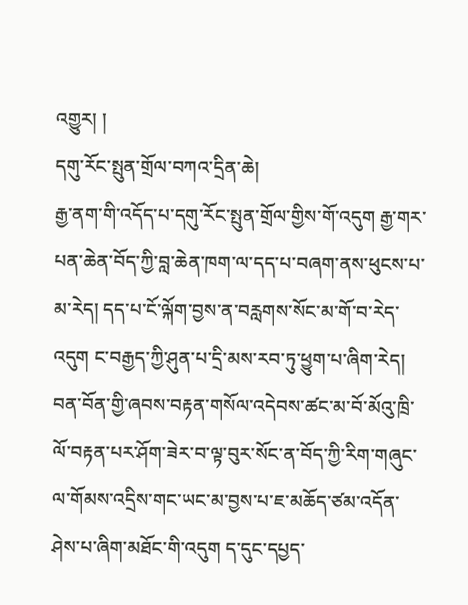འགྱུར། །
དགུ་རོང་སྤུན་གྲོལ་བཀའ་དྲིན་ཆེ།
རྒྱ་ནག་གི་འདོད་པ་དགུ་རོང་སྤུན་གྲོལ་གྱིས་གོ་འདུག རྒྱ་གར་པན་ཆེན་བོད་ཀྱི་བླ་ཆེན་ཁག་ལ་དད་པ་བཞག་ནས་ཕུངས་པ་མ་རེད། དད་པ་ངོ་ལྐོག་བྱས་ན་བརླགས་སོང་མ་གོ་བ་རེད་འདུག ང་བརྒྱད་ཀྱི་ཤུན་པ་དྲི་མས་རབ་ཏུ་ཕྱུག་པ་ཞིག་རེད། བན་བོན་གྱི་ཞབས་བརྟན་གསོལ་འདེབས་ཚང་མ་བོ་མོའུ་ཁྲི་ལོ་བརྟན་པར་ཤོག་ཟེར་བ་ལྟ་བུར་སོང་ན་བོད་ཀྱི་རིག་གཞུང་ལ་གོམས་འདྲིས་གང་ཡང་མ་བྱས་པ་ཇ་མཆོད་ཙམ་འདོན་ཤེས་པ་ཞིག་མཐོང་གི་འདུག ད་དུང་དཔྱད་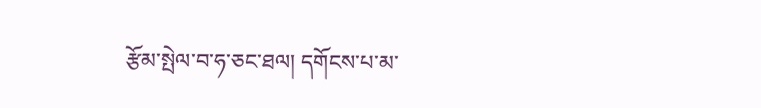རྩོམ་སྤེལ་བ་ཧ་ཅང་ཐལ། དགོངས་པ་མ་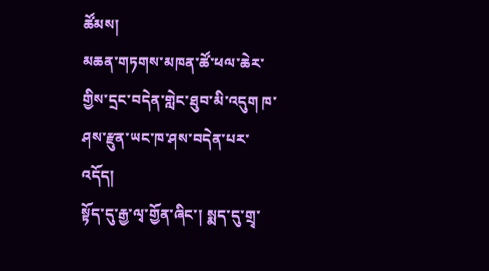ཚོམས།
མཆན་གཏགས་མཁན་ཚོ་ཕལ་ཆེར་གྱིས་དྲང་བདེན་གླེང་ཐུབ་མི་འདུག ཁ་ཤས་རྫུན་ཡང་ཁ་ཤས་བདེན་པར་འདོད།
སྟོད་དུ་རྒྱ་ལྭ་གྱོན་ཞིང་། སྨད་དུ་གྲྭ་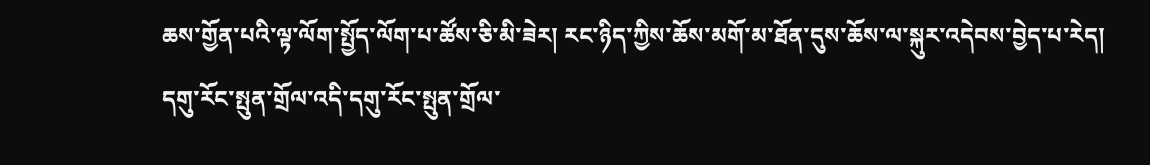ཆས་གྱོན་པའི་ལྟ་ལོག་སྤྱོད་ལོག་པ་ཚོས་ཅི་མི་ཟེར། རང་ཉིད་ཀྱིས་ཆོས་མགོ་མ་ཐོན་དུས་ཆོས་ལ་སྐུར་འདེབས་བྱེད་པ་རེད།
དགུ་རོང་སྤུན་གྲོལ་འདི་དགུ་རོང་སྤུན་གྲོལ་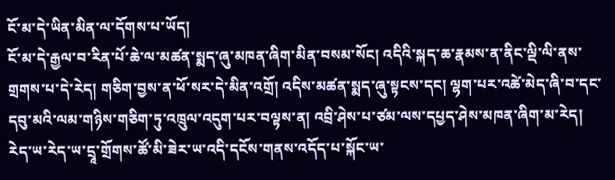ངོ་མ་དེ་ཡིན་མིན་ལ་དོགས་པ་ཡོད།
ངོ་མ་དེ་རྒྱལ་བ་རིན་པོ་ཆེ་ལ་མཚན་སྨད་ཞུ་མཁན་ཞིག་མིན་བསམ་སོང། འདིའི་སྐད་ཆ་རྣམས་ན་ནིང་ལྡི་ལི་ནས་གྲགས་པ་དེ་རེད། གཅིག་བྱས་ན་ཕོ་སར་དེ་མིན་འགྲོ། འདིས་མཚན་སྨད་ཞུ་སྟངས་དང། ལྷག་པར་འཚེ་མེད་ཞི་བ་དང་དབུ་མའི་ལམ་གཉིས་གཅིག་ཏུ་འཁྲུལ་འདུག་པར་བལྟས་ན། འབྲི་ཤེས་པ་ཙམ་ལས་དཔྱད་ཤེས་མཁན་ཞིག་མ་རེད།
རེད་ཡ་རེད་ཡ་དྲཱ་གྲོགས་ཚོ་མི་ཟེར་ཡ་འདི་དངོས་གནས་འདོད་པ་སྐོང་ཡ་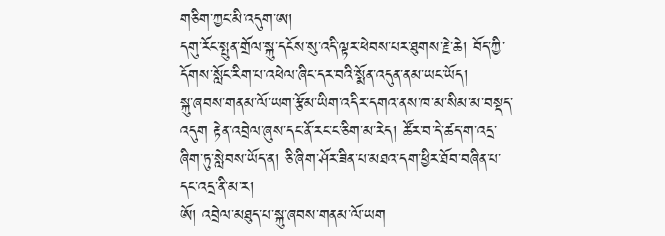གཅིག་ཀྱང་མི་འདུག་ཨ།
དགུ་རོང་སྤུན་གྲོལ་སྐུ་དངོས་སུ་འདི་ལྟར་ཕེབས་པར་ཐུགས་རྗེ་ཆེ། བོད་ཀྱི་དོགས་སློང་རིག་པ་འཕེལ་ཞིང་དར་བའི་སྨོན་འདུན་ནམ་ཡང་ཡོད།
སྐུ་ཞབས་གནམ་ལོ་ཡག་རྩོམ་ཡིག་འདིར་དགའ་ནས་ཁ་མ་སིམ་མ་བསྡད་འདུག རྟེན་འབྲེལ་ཞུས་དང་ནོ་རང་ང་ཅིག་མ་རེད། ཚོར་བ་དེ་ཚད་ག་འདྲ་ཞིག་ཏུ་སླེབས་ཡོད་ན། ཅི་ཞིག་ཤོར་ཟིན་པ་མཐའ་དག་ཕྱིར་ཐོབ་བཞིན་པ་དང་འདྲ་ནི་མ་ར།
ཨོ། འབྲེལ་མཐུད་པ་སྐུ་ཞབས་གནམ་ལོ་ཡག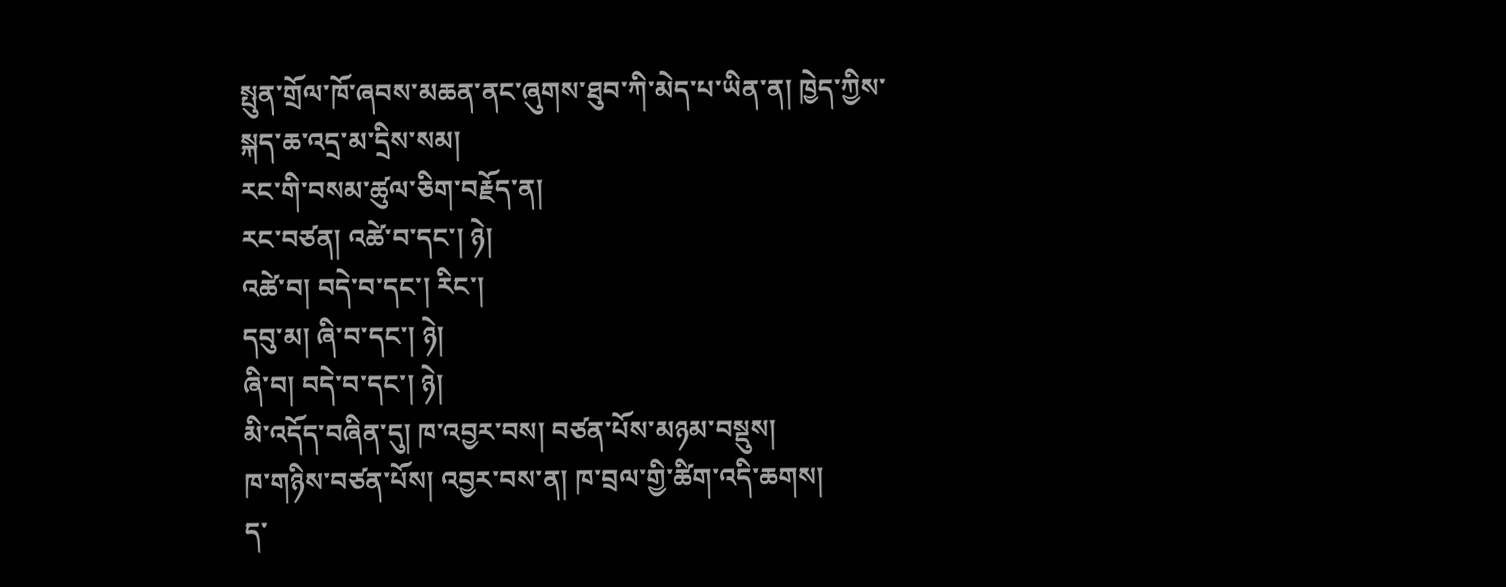སྤུན་གྲོལ་ཁོ་ཞབས་མཆན་ནང་ཞུགས་ཐུབ་ཀི་མེད་པ་ཡིན་ན། ཁྱེད་ཀྱིས་སྐད་ཆ་འདྲ་མ་དྲིས་སམ།
རང་གི་བསམ་ཚུལ་ཅིག་བརྗོད་ན།
རང་བཙན། འཚེ་བ་དང་། ཉེ།
འཚེ་བ། བདེ་བ་དང་། རིང་།
དབུ་མ། ཞི་བ་དང་། ཉེ།
ཞི་བ། བདེ་བ་དང་། ཉེ།
མི་འདོད་བཞིན་དུ། ཁ་འབྱར་བས། བཙན་པོས་མཉམ་བསྡུས།
ཁ་གཉིས་བཙན་པོས། འབྱར་བས་ན། ཁ་བྲལ་གྱི་ཚིག་འདི་ཆགས།
ད་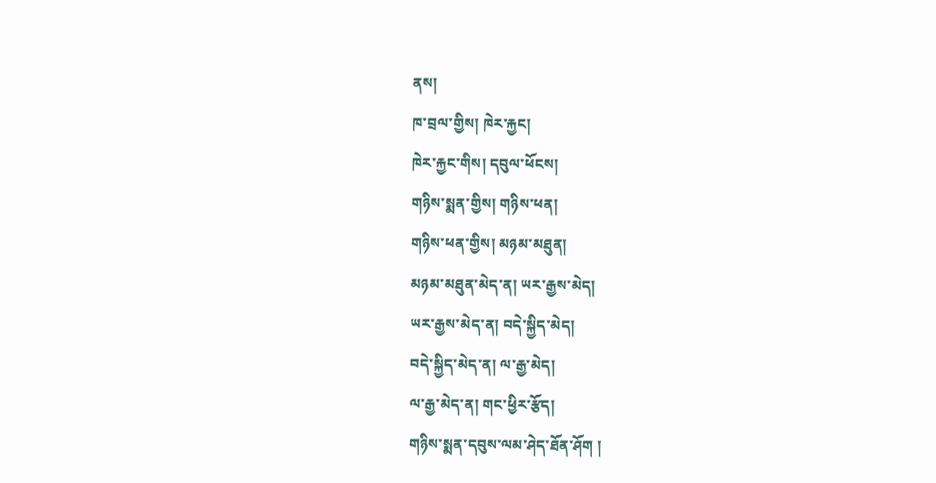ནས།
ཁ་བྲལ་གྱིས། ཁེར་རྐྱང།
ཁེར་རྐྱང་གིས། དབུལ་ཕོངས།
གཉིས་སྨན་གྱིས། གཉིས་ཕན།
གཉིས་ཕན་གྱིས། མཉམ་མཐུན།
མཉམ་མཐུན་མེད་ན། ཡར་རྒྱས་མེད།
ཡར་རྒྱས་མེད་ན། བདེ་སྐྱིད་མེད།
བདེ་སྐྱིད་མེད་ན། ལ་རྒྱ་མེད།
ལ་རྒྱ་མེད་ན། གང་ཕྱིར་རྩོད།
གཉིས་སྨན་དབུས་ལམ་ཤེད་ཐོན་ཤོག །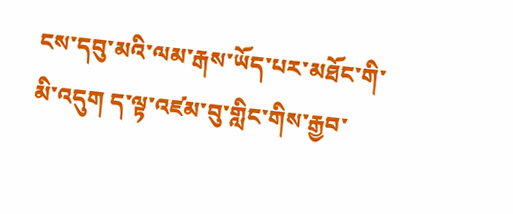ངས་དབུ་མའི་ལམ་རྒས་ཡོད་པར་མཐོང་གི་མི་འདུག ད་ལྟ་འཛམ་བུ་གླིང་གིས་རྒྱབ་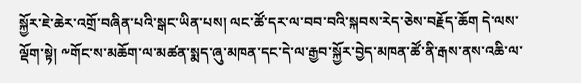སྐྱོར་ཇེ་ཆེར་འགྲོ་བཞིན་པའི་སྒང་ཡིན་པས། ལང་ཚོ་དར་ལ་བབ་བའི་སྐབས་རེད་ཅེས་བརྗོད་ཆོག དེ་ལས་ལྡོག་སྟེ། ༸གོང་ས་མཆོག་ལ་མཚན་སྨད་ཞུ་མཁན་དང་དེ་ལ་རྒྱབ་སྐྱོར་བྱེད་མཁན་ཚོ་ནི་རྒས་ནས་འཆི་ལ་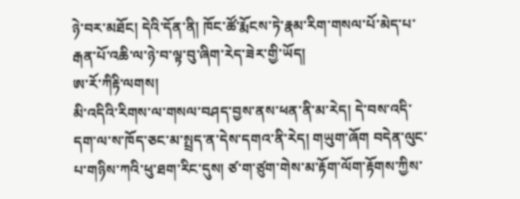ཉེ་བར་མཐོང། དེའི་དོན་ནི། ཁོང་ཚོ་རྨོངས་ཏེ་རྣམ་རིག་གསལ་པོ་མེད་པ་རྒན་པོ་འཆི་ལ་ཉེ་བ་ལྟ་བུ་ཞིག་རེད་ཟེར་གྱི་ཡོད།
ཨ་རོ་ཀིརྟི་ལགས།
མི་འདིའི་རིགས་ལ་གསལ་བཤད་བྱས་ནས་ཕན་ནི་མ་རེད། དེ་བས་འདི་དག་ལ་ས་ཁོད་ཅང་མ་སྤྲད་ན་དེས་དགའ་ནི་རེད། གཡུག་ཞོག བདེན་ལུང་པ་གཉིས་ཀའི་ཕུ་ཐག་རིང་དུས། ཙ་ག་ཙུག་གེས་མ་རྟོག་ལོག་རྟོགས་ཀྱིས་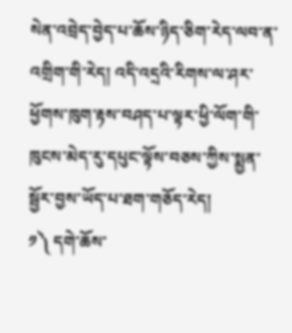སེན་འབྲེད་བྱེད་པ་ཆོས་ཉིད་ཅིག་རེད་ལབ་ན་འགྲིག་གི་རེད། འདི་འདྲའི་རིགས་ལ་ཤར་ཕྱོགས་ཁུག་རྟས་བཤད་པ་ལྟར་ཕྱི་ལོག་གི་ཁུངས་མེད་རུ་དཔུང་ལྟོས་བཅས་ཀྱིས་སྨྱན་སྦྱོར་བྱས་ཡོད་པ་ཐག་གཅོད་རེད།
༡༽ དགེ་ཆོས་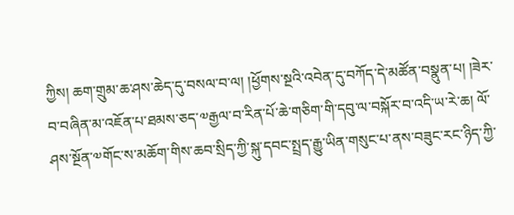ཀྱིས། ཆག་གྲུམ་ཆ་ཤས་ཆེད་དུ་བསལ་བ་ལ། །ཕྱོགས་སྔའི་འབེན་དུ་བཀོད་དེ་མཚོན་བསྣུན་པ། །ཟེར་བ་བཞིན་མ་འཇོན་པ་ཐམས་ཅད་༧རྒྱལ་བ་རིན་པོ་ཆེ་གཅིག་གི་དབུ་ལ་བསྐོར་བ་འདི་ཡ་རེ་ཆ། ལོ་ཤས་སྔོན་༧གོང་ས་མཆོག་གིས་ཆབ་སྲིད་ཀྱི་སྐུ་དབང་སྤྲད་རྒྱུ་ཡིན་གསུང་པ་ནས་བཟུང་རང་ཉིད་ཀྱི་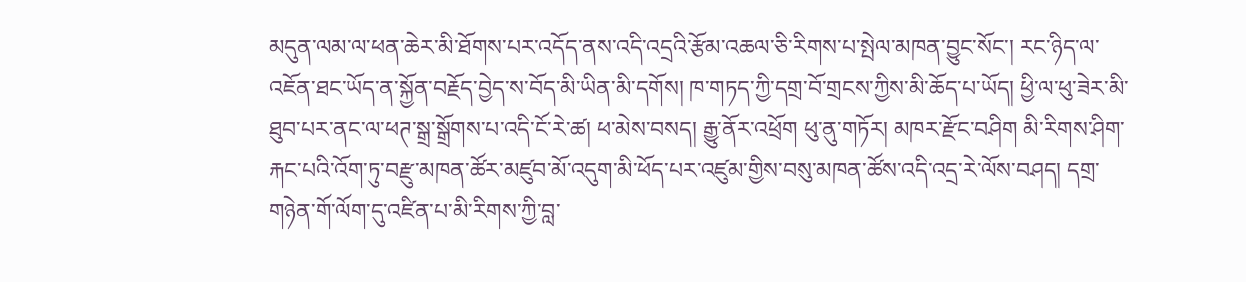མདུན་ལམ་ལ་ཕན་ཆེར་མི་ཐོགས་པར་འདོད་ནས་འདི་འདྲའི་རྩོམ་འཆལ་ཅི་རིགས་པ་སྤེལ་མཁན་བྱུང་སོང་། རང་ཉིད་ལ་འཇོན་ཐང་ཡོད་ན་སྐྱོན་བརྗོད་བྱེད་ས་བོད་མི་ཡིན་མི་དགོས། ཁ་གཏད་ཀྱི་དགྲ་བོ་གྲངས་ཀྱིས་མི་ཆོད་པ་ཡོད། ཕྱི་ལ་ཕུ་ཟེར་མི་ཐུབ་པར་ནང་ལ་ཕཊ་སྒྲ་སྒྲོགས་པ་འདི་ངོ་རེ་ཚ། ཕ་མེས་བསད། རྒྱུ་ནོར་འཕྲོག ཕུ་ནུ་གཏོར། མཁར་རྫོང་བཤིག མི་རིགས་ཤིག་རྐང་པའི་འོག་ཏུ་བརྫུ་མཁན་ཚོར་མཛུབ་མོ་འདུག་མི་ཕོད་པར་འཛུམ་གྱིས་བསུ་མཁན་ཚོས་འདི་འདྲ་རེ་ལོས་བཤད། དགྲ་གཉེན་གོ་ལོག་དུ་འཛིན་པ་མི་རིགས་ཀྱི་བླ་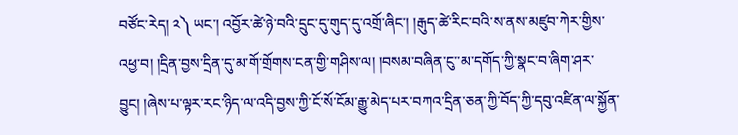བཙོང་རེད། ༢༽ ཡང་། འབྱོར་ཚེ་ཉེ་བའི་དྲུང་དུ་གུད་དུ་འགྲོ་ཞིང་། །རྒུད་ཚེ་རིང་བའི་ས་ནས་མཛུབ་ཀེར་གྱིས་འཕྱ་བ། །དྲིན་བྱས་དྲིན་དུ་མ་གོ་གྲོགས་ངན་གྱི་གཤིས་ལ། །བསམ་བཞིན་ངུ་་མ་དགོད་ཀྱི་སྣང་བ་ཞིག་ཤར་བྱུང། །ཞེས་པ་ལྟར་རང་ཉིད་ལ་འདི་བྱས་ཀྱི་ངོ་སོ་ངོམ་རྒྱུ་མེད་པར་བཀའ་དྲིན་ཅན་ཀྱི་བོད་ཀྱི་དབུ་འཛིན་ལ་སྐྱོན་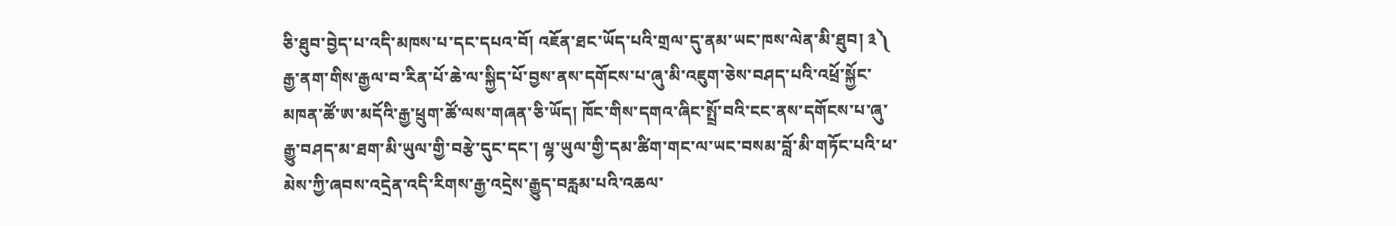ཅི་ཐུབ་བྱེད་པ་འདི་མཁས་པ་དང་དཔའ་བོ། འཇོན་ཐང་ཡོད་པའི་གྲལ་དུ་ནམ་ཡང་ཁས་ལེན་མི་ཐུབ། ༣༽ རྒྱ་ནག་གིས་རྒྱལ་བ་རིན་པོ་ཆེ་ལ་སྐྱིད་པོ་བྱས་ནས་དགོངས་པ་ཞུ་མི་འཇུག་ཅེས་བཤད་པའི་འཕྲོ་སྐྱོང་མཁན་ཚོ་ཨ་མདོའི་རྒྱ་ཕྲུག་ཚོ་ལས་གཞན་ཅི་ཡོད། ཁོང་གིས་དགའ་ཞིང་སྤྲོ་བའི་ངང་ནས་དགོངས་པ་ཞུ་རྒྱུ་བཤད་མ་ཐག་མི་ཡུལ་གྱི་བརྩེ་དུང་དང་། ལྷ་ཡུལ་གྱི་དམ་ཚིག་གང་ལ་ཡང་བསམ་བློ་མི་གཏོང་པའི་ཕ་མེས་ཀྱི་ཞབས་འདྲེན་འདི་རིགས་རྒྱ་འདྲེས་རྒྱུད་བརླམ་པའི་འཆལ་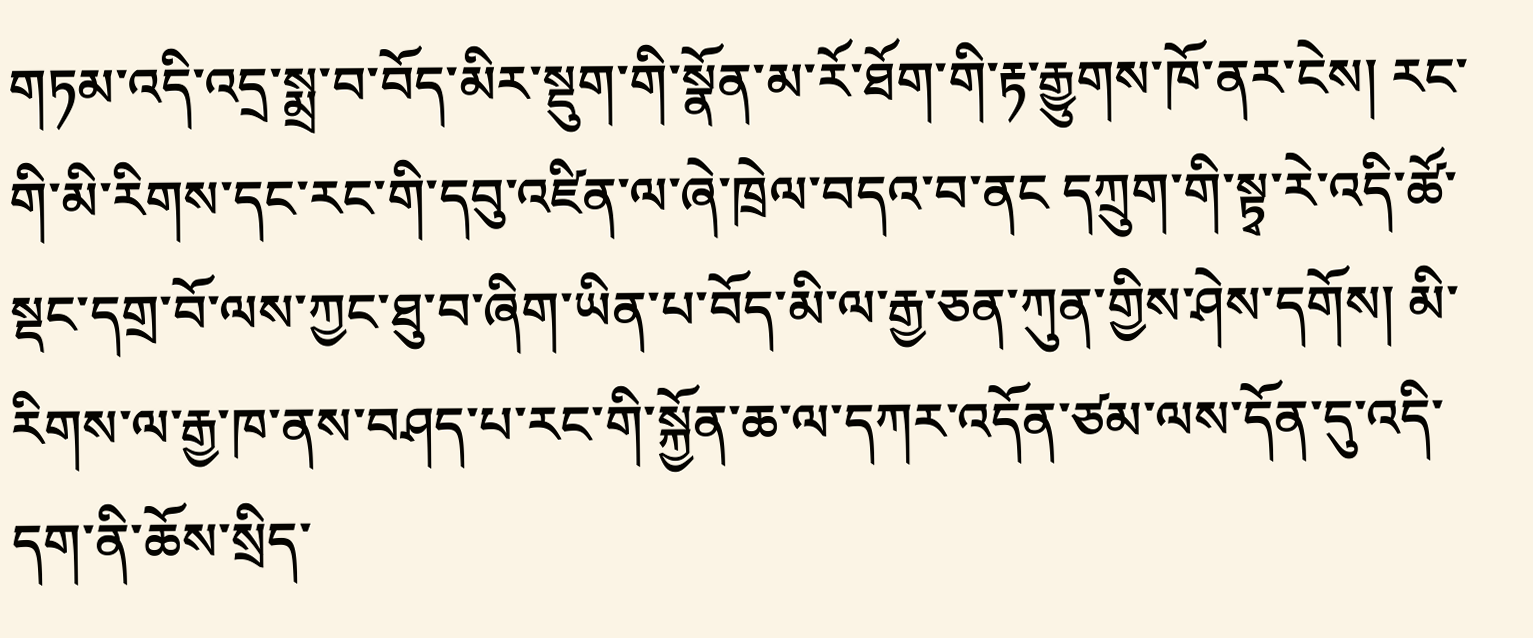གཏམ་འདི་འདྲ་སྨྲ་བ་བོད་མིར་སྡུག་གི་སྣོན་མ་རོ་ཐོག་གི་རྟ་རྒྱུགས་ཁོ་ནར་ངེས། རང་གི་མི་རིགས་དང་རང་གི་དབུ་འཛིན་ལ་ཞེ་ཁྲེལ་བདའ་བ་ནང དཀྲུག་གི་སྟྭ་རེ་འདི་ཚོ་སྡང་དགྲ་བོ་ལས་ཀྱང་ཐུ་བ་ཞིག་ཡིན་པ་བོད་མི་ལ་རྒྱ་ཅན་ཀུན་གྱིས་ཤེས་དགོས། མི་རིགས་ལ་རྒྱ་ཁ་ནས་བཤད་པ་རང་གི་སྐྱོན་ཆ་ལ་དཀར་འདོན་ཙམ་ལས་དོན་དུ་འདི་དག་ནི་ཆོས་སྲིད་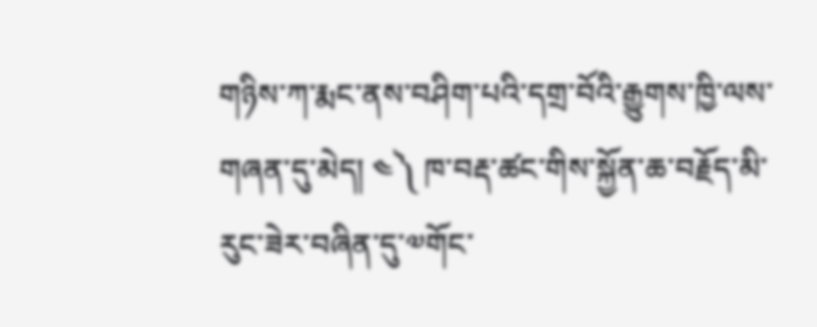གཉིས་ཀ་རྨང་ནས་བཤིག་པའི་དགྲ་བོའི་རྒྱུགས་ཁྱི་ལས་གཞན་དུ་མེད། ༤༽ ཁ་བརྡ་ཚང་གིས་སྐྱོན་ཆ་བརྗོད་མི་རུང་ཟེར་བཞིན་དུ་༧གོང་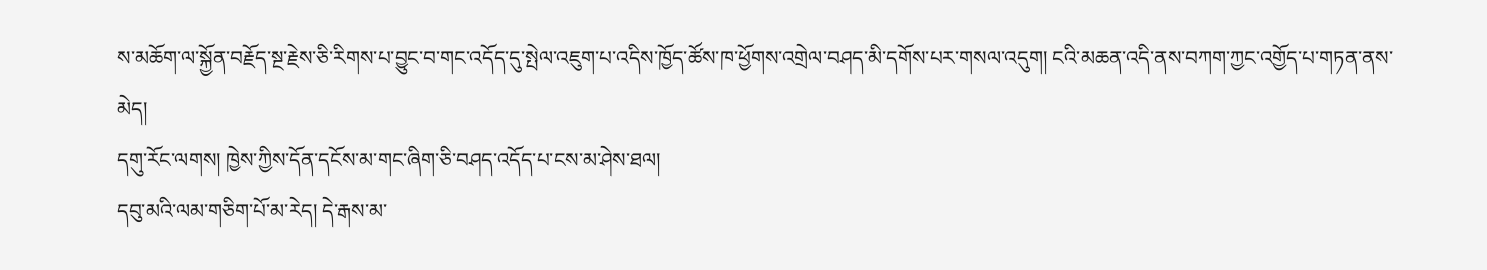ས་མཆོག་ལ་སྐྱོན་བརྗོད་སྔ་རྗེས་ཅི་རིགས་པ་བྱུང་བ་གང་འདོད་དུ་སྤེལ་འཇུག་པ་འདིས་ཁྱོད་ཚོས་ཁ་ཕྱོགས་འགྲེལ་བཤད་མི་དགོས་པར་གསལ་འདུག། ངའི་མཆན་འདི་ནས་བཀག་ཀྱང་འགྱོད་པ་གཏན་ནས་མེད།
དགུ་རོང་ལགས། ཁྱེས་ཀྱིས་དོན་དངོས་མ་གང་ཞིག་ཅི་བཤད་འདོད་པ་ངས་མ་ཤེས་ཐལ།
དབུ་མའི་ལམ་གཅིག་པོ་མ་རེད། དེ་རྒས་མ་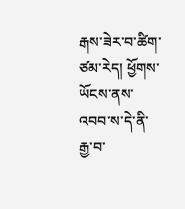རྒས་ཟེར་བ་ཚིག་ཙམ་རེད། ཕྱོགས་ཡོངས་ནས་འབབ་ས་དེ་ནི་
རྒྱ་བ་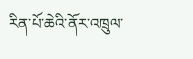རིན་པོ་ཆེའི་ནོར་འཁྲུལ་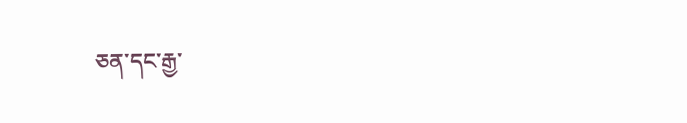ཅན་དང་རྒྱ་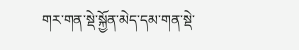གར་གན་སྡེ་སྐྱོན་མེད་དམ་གན་སྡེ་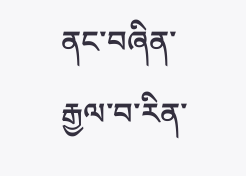ནང་བཞིན་རྒྱལ་བ་རིན་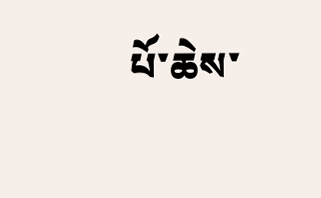པོ་ཆེས་